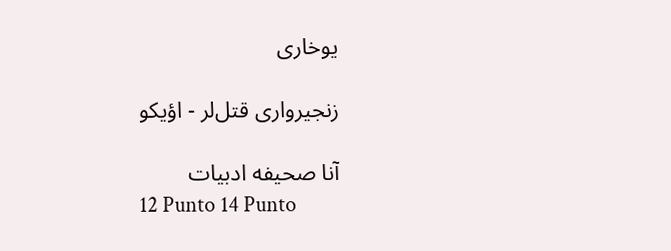یوخاری

زنجیرواری قتل‌لر - اؤیکو

آنا صحیفه ادبیات
12 Punto 14 Punto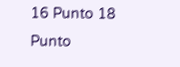16 Punto 18 Punto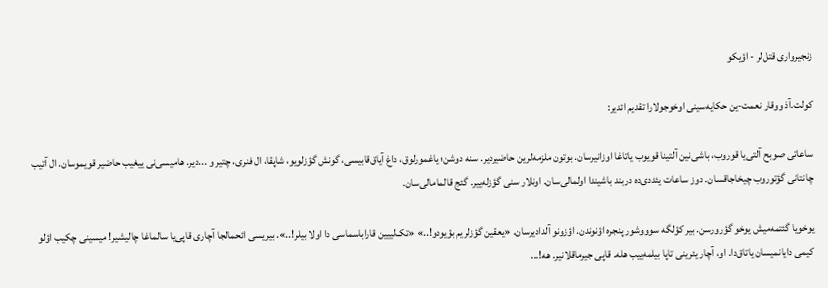زنجیرواری قتل‌لر - اؤیکو

کولت.آذ ووقار نعمت-ین حکایه‌سینی اوخوجولارا تقدیم ائدیر:

ساعاتی صوبح آلتی‌یا قوروب، باشی‌نین آلتینا قویوب یاتاغا اوزانیرسان. بوتون ملزمه‌لرین حاضیردیر. سنه دوشن؛ یاغمورلوق، داغ آیاق‌قابیسی، گونش گؤزلویو، شاپقا، ال فنری‌، چتیر و ...دیر. هامیسی‌نی ییغیب حاضیر قویموسان. ال آتیب چانتانی گؤتوروب چیخاجاقسان. دوز ساعات یئددی‌ده دربند باشیندا اولمالی‌سان. اونلار سنی گؤزله‌ییر. گئج قالمامالی‌سان.

یوخویا گئتمه‌میش یوخو گؤرورسن. بیر کؤلگه سوووشور پنجره اؤنوندن. اؤزونو آلدادیرسان. «یعقین گؤزلریم بؤیودو!..» «تک‌لییین قاراباسماسی دا اولا بیلر!..». بیریسی ائحمالجا آچاری قاپی‌یا سالماغا چالیشیر! میسینی چکیب اؤلو کیمی دایانمیسان یاتاق‌دا. او، آچار یئرینی تاپا بیلمه‌ییب هله. قاپی جیرماقلانیر. هه!...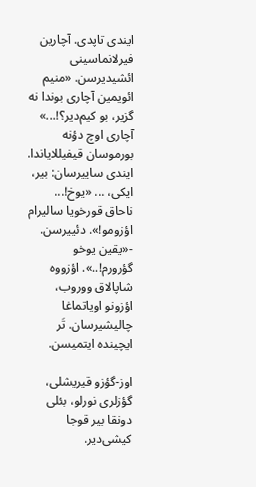ایندی تاپدی. آچارین فیرلانماسینی ائشیدیرسن. «منیم ائویمین آچاری بوندا نه گزیر، بو کیم‌دیر؟!...» آچاری اوچ دؤنه بورموسان قیفیللایاندا. ایندی ساییرسان: بیر، ایکی، ... «یوخ!... ناحاق قورخویا سالیرام اؤزومو!». دئییرسن. -«یقین یوخو گؤرورم!..». اؤزووه شاپالاق ووروب، اؤزونو اویاتماغا چالیشیرسان. تَر ایچینده ایتمیسن.

اوز-گؤزو قیریشلی، گؤزلری نورلو، بئلی دونقا بیر قوجا کیشی‌دیر.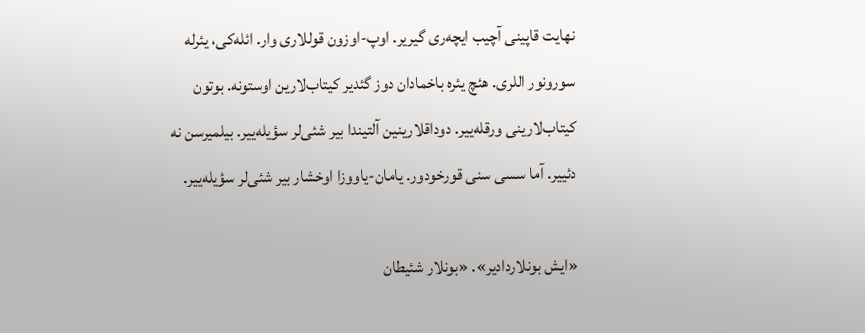نهایت قاپینی آچیب ایچه‌ری گیریر. اوپ-اوزون قوللاری وار. ائله‌کی، یئرله سورونور اللری. هئچ یئره باخمادان دوز گئدیر کیتاب‌لارین اوستونه. بوتون کیتاب‌لارینی ورقله‌ییر. دوداقلارینین آلتیندا بیر شئی‌لر سؤیله‌ییر. بیلمیرسن نه دئییر. آما سسی سنی قورخودور. یامان-یاووزا اوخشار بیر شئی‌لر سؤیله‌ییر.

«ایش بونلاردادیر». «بونلار شئیطان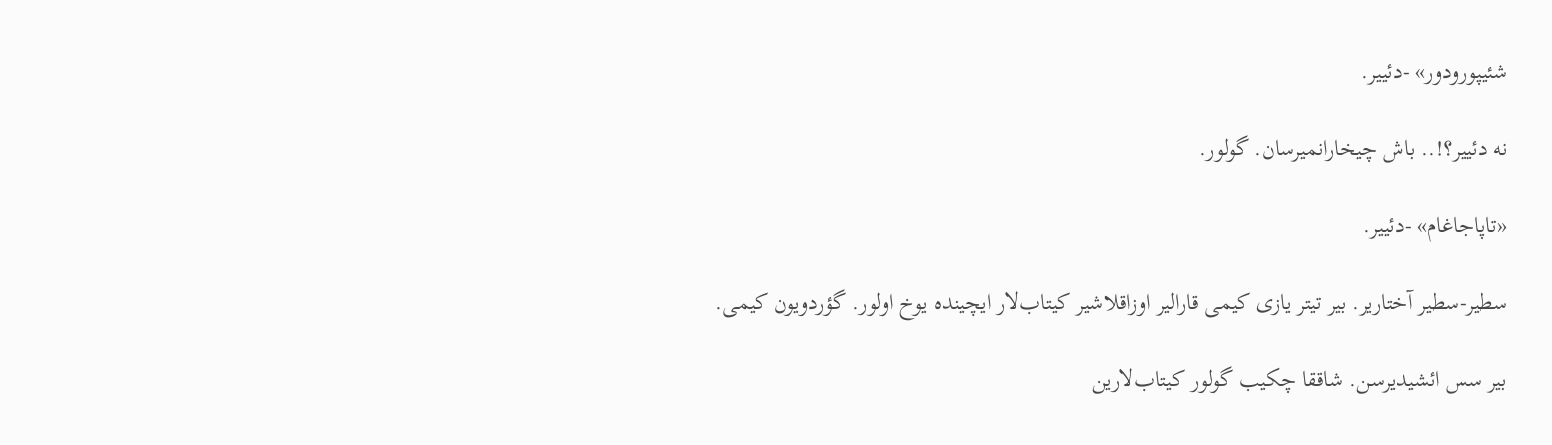شئیپورودور» -دئییر.

نه دئییر؟!.. باش چیخارانمیرسان. گولور.

«تاپاجاغام» -دئییر.

سطیر-سطیر آختاریر. بیر تیتر یازی کیمی قارالیر اوزاقلاشیر کیتاب‌لار ایچینده یوخ اولور. گؤردویون کیمی.

بیر سس ائشیدیرسن. شاققا چکیب گولور کیتاب‌لارین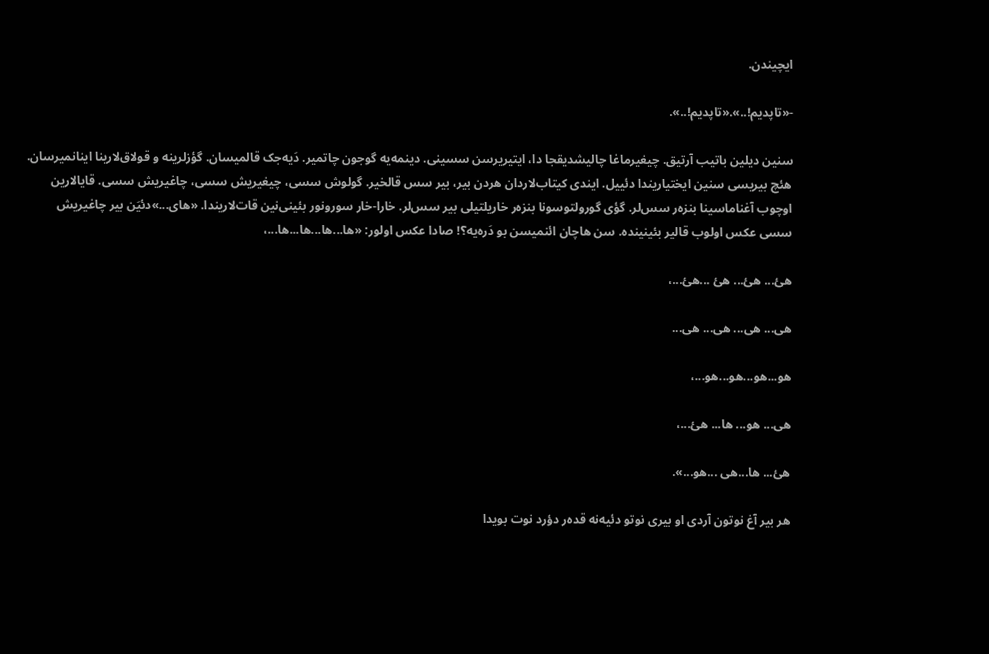ایچیندن.

-«تاپدیم!..».«تاپدیم!..».

سنین دیلین باتیب آرتیق. چیغیرماغا چالیشدیقجا دا، ایتیریرسن سسینی. دینمه‌یه گوجون چاتمیر. دَیه‌جک قالمیسان. گؤزلرینه و قولاق‌لارینا اینانمیرسان. هئچ بیریسی سنین ایختیاریندا دئییل. ایندی کیتاب‌لاردان هردن بیر، بیر سس قالخیر. گولوش سسی، چیغیریش سسی، چاغیریش سسی. قایالارین اوچوب آغناماسینا بنزه‌ر سس‌لر. گؤی گورولتوسونا بنزه‌ر خاریلتیلی بیر سس‌لر. خارا-خار سورونور بئینی‌نین قات‌لاریندا. «های...»دئیَن بیر چاغیریش سسی عکس اولوب قالیر بئینینده. سن هاچان ائنمیسن بو دَره‌یه؟! صادا عکس اولور: «ها...ها...ها...ها...،

هئ... هئ... هئ ...هئ...،

هی... هی... هی... هی...

هو...هو...هو...هو...،

هی... هو... ها... هئ...،

هئ... ها...هی ...هو...».

هر بیر آغ نوتون آردی او بیری نوتو دئیه‌نه قده‌ر دؤرد نوت بویدا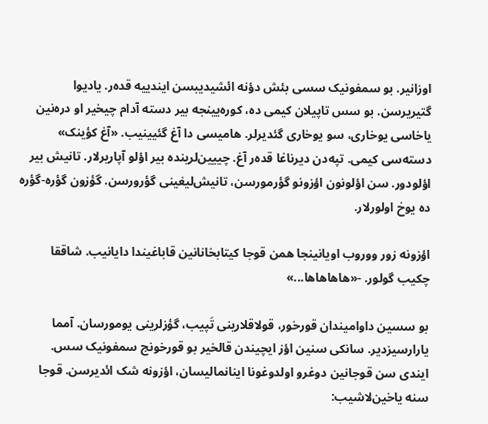اوزانیر. بو سمفونیک سسی بئش دؤنه ائشیدیبسن ایندییه قده‌ر. یادیوا گتیریرسن. بو سس تاپیلان کیمی ده، کوره‌یینجه بیر دسته آدام چیخیر او دره‌نین یاخاسی یوخاری، سو یوخاری گئدیرلر. هامیسی دا آغ گئیینیب. «آغ کؤینک» دسته‌سی کیمی. تپه‌دن دیرناغا قده‌ر آغ. چییین‌لرینده بیر اؤلو آپاریرلار. تانیش بیر اؤلودور. سن اؤلونون اؤزونو گؤرمورسن، تانیش‌لیغینی گؤرورسن. گؤزون گؤره-گؤره ده یوخ اولورلار.

اؤزونه زور ووروب اویانینجا همن قوجا کیتابخانانین قاباغیندا دایانیب. شاققا چکیب گولور. -«هاهاهاها...»

بو سسین داوامیندان قورخور، قولاقلارینی تَپیب، گؤزلرینی یومورسان. آمما یارارسیزدیر. سانکی سنین اؤز ایچیندن قالخیر بو قورخونج سمفونیک سس.
ایندی سن قوجانین دوغرو اولدوغونا اینانمالیسان، اؤزونه شک ائدیرسن. قوجا سنه یاخین‌لاشیب: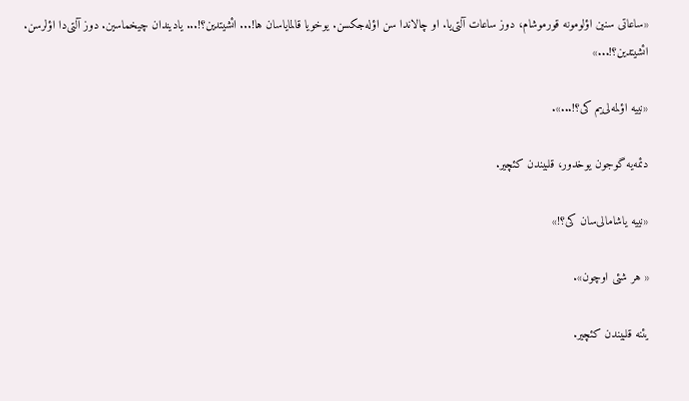«ساعاتی سنین اؤلومونه قورموشام، دوز ساعات آلتی‌یا. او چالاندا سن اؤله‌جکسن. یوخویا قالمایاسان ها!... ائشیتدین؟!... یادیندان چیخماسین. دوز آلتی‌دا اؤلرسن. ائشیتدین؟!...»

«نییه اؤلمه‌لی‌یم کی؟!...».

دئمه‌یه گوجون یوخدور، قلبیندن کئچیر.

«نییه یاشامالی‌سان کی؟!»

« هر شئی اوچون».

یئنه قلبیندن کئچیر.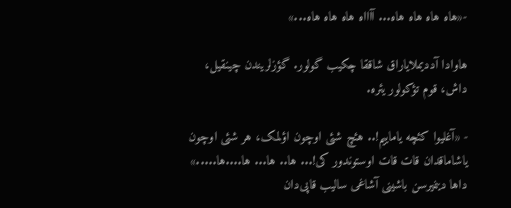-«هاه هاه هاه هاه... آاااه هاه هاه هاه...»

هاوادا آددیملایاراق شاققا چکیب گولور. گؤزلریندن چینقیل، داش، قوم تؤکولور یئره.

- «آغلیوا کئچه یاماییم!.. هئچ شئی اوچون اؤلمک، هر شئی اوچون یاشاماقدان قات قات اوستوندور کی!... ها.. ها... ها....ها.....»
داها دینمیرسن باشینی آشاغی سالیب قاپی‌دان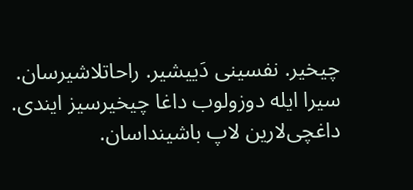چیخیر. نفسینی دَییشیر. راحاتلاشیرسان. سیرا ایله دوزولوب داغا چیخیرسیز ایندی. داغچی‌لارین لاپ باشینداسان.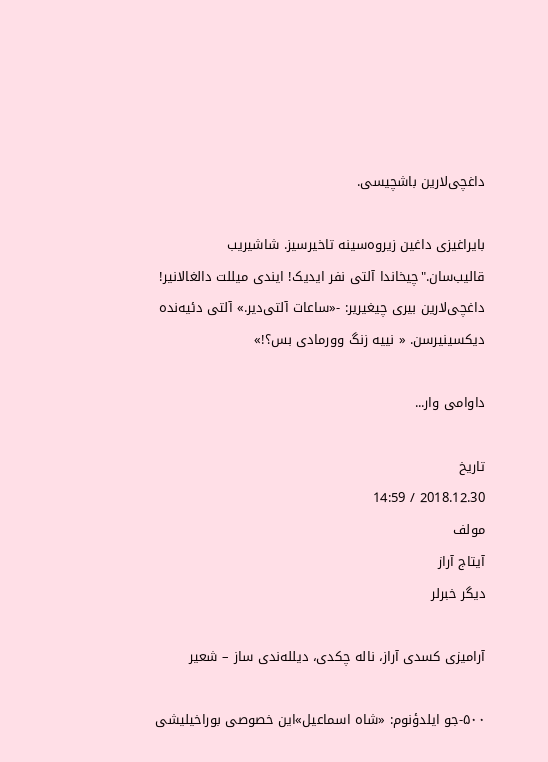داغچی‌لارین باشچیسی.

بایراغیزی داغین زیروه‌سینه تاخیرسیز. شاشیریب قالیب‌سان."چیخاندا آلتی نفر ایدیک! ایندی میللت دالغالانیر! داغچی‌لارین بیری چیغیریر: -«ساعات آلتی‌دیر.» آلتی دئیه‌نده دیکسینیرسن. « نییه زنگ وورمادی بس؟!»

داوامی وار...

تاریخ
2018.12.30 / 14:59
مولف
آیتاج آراز
دیگر خبرلر

آرامیزی کسدی آراز، ناله چکدی، دیلله‌ندی ساز – شعیر

۵۰۰-جو ایلدؤنوم: «شاه اسماعیل»این خصوصی بوراخیلیشی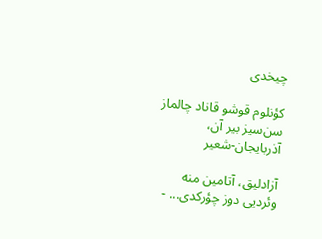چیخدی

کؤنلوم قوشو قاناد چالماز سن‌سیز بیر آن، آذربایجان-شعیر

آزادلیق، آتامین منه وئردیی دوز چؤرکدی... -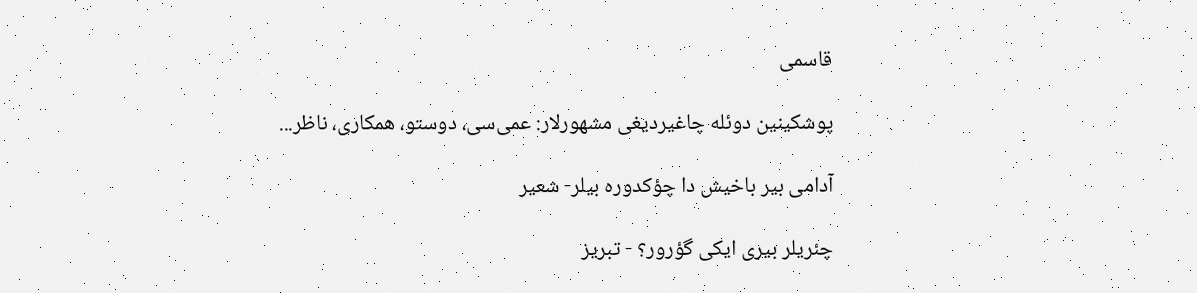قاسمی

پوشکینین دوئله چاغیردیغی مشهورلار: عمی‌سی، دوستو، همکاری، ناظر...

آدامی بیر باخیش دا چؤکدوره بیلر- شعیر

چئریلر بیری ایکی گؤرور؟ - تبریز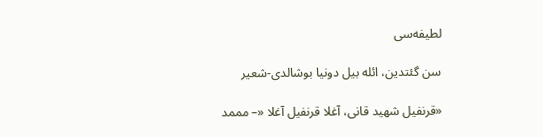لطیفه‌سی

سن گئتدین، ائله بیل دونیا بوشالدی-شعیر

«قرنفیل شهید قانی، آغلا قرنفیل آغلا «– مممد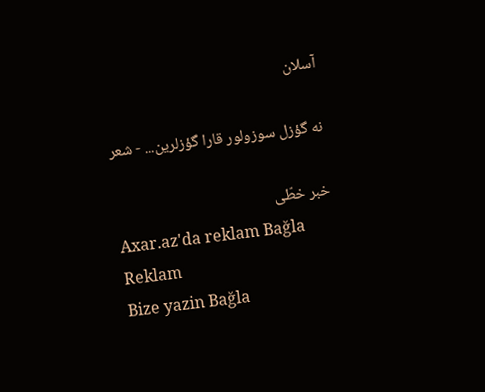آسلان

نه گؤزل سوزولور قارا گؤزلرین... - شعر

خبر خطّی
Axar.az'da reklam Bağla
Reklam
Bize yazin Bağla